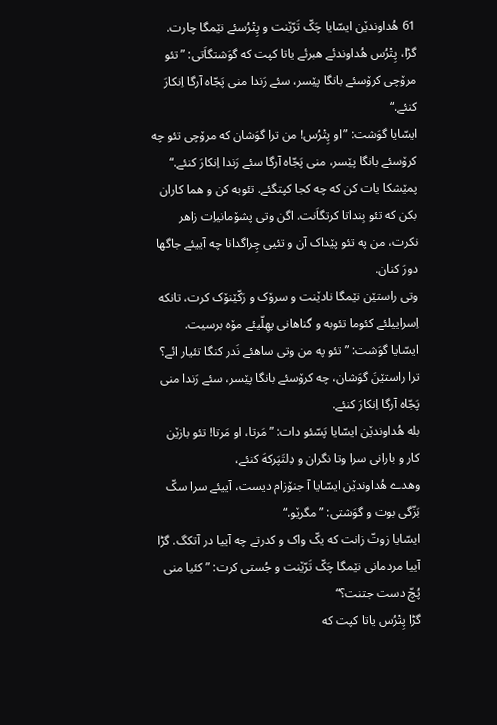61 هُداوندێن ایسّایا چَکّ تَرّێنت و پِتْرُسئے نێمگا چارت. گڑا، پِتْرُس هُداوندئے هبرئے یاتا کپت که گوَشتگاَتی: ”تئو مرۆچی کرۆسئے بانگا پێسر، سئے رَندا منی پَجّاه آرگا اِنکارَ کنئے.“
ایسّایا گوَشت: ”او پِتْرُس! من ترا گوَشان که مرۆچی تئو چه کرۆسئے بانگا پێسر، منی پَجّاه آرگا سئے رَندا اِنکارَ کنئے.“
پمێشکا یات کن که چه کجا کپتگئے. تئوبه کن و هما کاران بکن که تئو بِنداتا کرتگاَنت. اگن وتی پشۆمانیاِت زاهر نکرت، من په تئو پێداک آن و تئیی چِراگدانا چه آییئے جاگها دورَ کنان.
وتی راستێن نێمگا نادێنت و سرۆک و رَکّێنۆک کرت، تانکه اِسراییلئے کئوما تئوبه و گناهانی پهِلّیئے مۆه برسیت.
ایسّایا گوَشت: ”تئو په من وتی ساهئے نَدر کنگا تئیار ائے؟ ترا راستێنَ گوَشان، چه کرۆسئے بانگا پێسر، سئے رَندا منی پَجّاه آرگا اِنکارَ کنئے.
بله هُداوندێن ایسّایا پَسّئو دات: ”مَرتا، او مَرتا! تئو بازێن کار و بارانی سرا وتا نگران و دِلتَپَرکهَ کنئے،
وهدے هُداوندێن ایسّایا آ جنۆزام دیست، آییئے سرا سکّ بَزّگی بوت و گوَشتی: ”مگرێو.“
ایسّایا زوتّ زانت که یکّ واک و کدرتے چه آییا در آتکگ. گڑا آییا مردمانی نێمگا چَکّ تَرّێنت و جُستی کرت: ”کئیا منی پُچّ دست جتنت؟“
گڑا پِتْرُس یاتا کپت که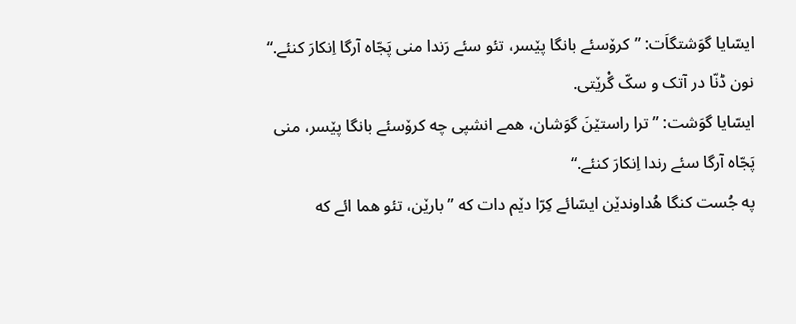ایسّایا گوَشتگاَت: ”کرۆسئے بانگا پێسر، تئو سئے رَندا منی پَجّاه آرگا اِنکارَ کنئے.“ نون ڈنّا در آتک و سکّ گْرێتی.
ایسّایا گوَشت: ”ترا راستێنَ گوَشان، همے انشپی چه کرۆسئے بانگا پێسر، منی پَجّاه آرگا سئے رندا اِنکارَ کنئے.“
په جُست کنگا هُداوندێن ایسّائے کِرّا دێم دات که ”بارێن، تئو هما ائے که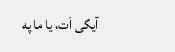آیگی اَت، یا ما په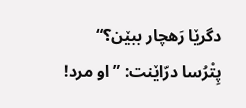دگرێا رَهچار ببێن؟“
پِتْرُسا درّاێنت: ”او مرد!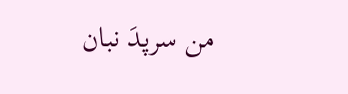من سرپدَ نبان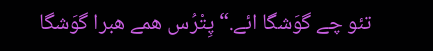تئو چے گوَشگا ائے.“ پِتْرُس همے هبرا گوَشگا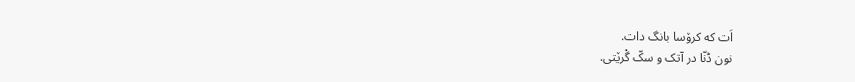اَت که کرۆسا بانگ دات.
نون ڈنّا در آتک و سکّ گْرێتی.